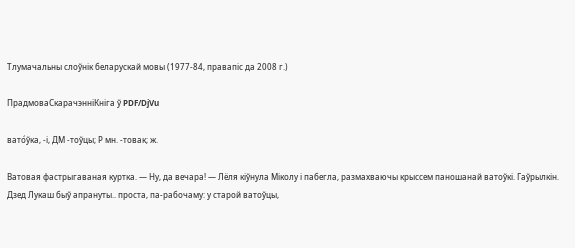Тлумачальны слоўнік беларускай мовы (1977-84, правапіс да 2008 г.)

ПрадмоваСкарачэнніКніга ў PDF/DjVu

вато́ўка, ‑і, ДМ ‑тоўцы; Р мн. ‑товак; ж.

Ватовая фастрыгаваная куртка. — Ну, да вечара! — Лёля кіўнула Міколу і пабегла, размахваючы крыссем паношанай ватоўкі. Гаўрылкін. Дзед Лукаш быў апрануты.. проста, па-рабочаму: у старой ватоўцы,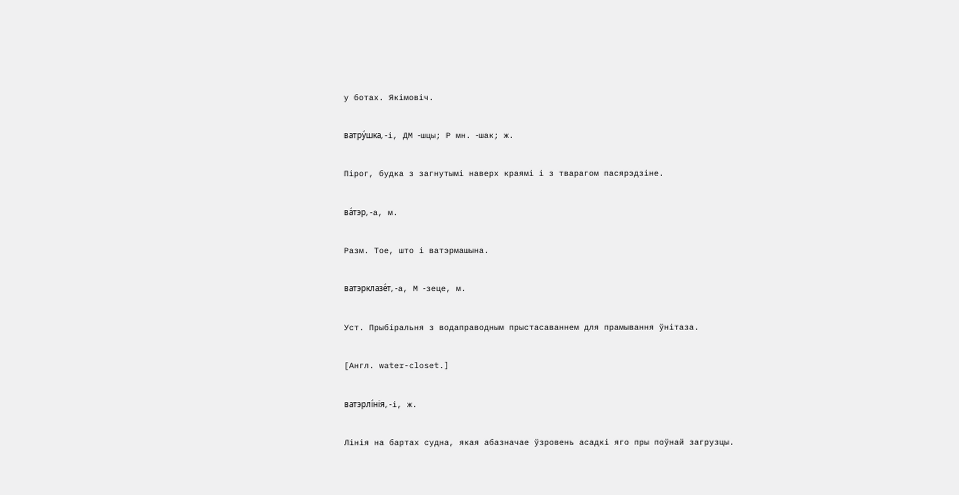у ботах. Якімовіч.

ватру́шка, ‑і, ДМ ‑шцы; Р мн. ‑шак; ж.

Пірог, будка з загнутымі наверх краямі і з тварагом пасярэдзіне.

ва́тэр, ‑а, м.

Разм. Тое, што і ватэрмашына.

ватэрклазе́т, ‑а, М ‑зеце, м.

Уст. Прыбіральня з водаправодным прыстасаваннем для прамывання ўнітаза.

[Англ. water-closet.]

ватэрлі́нія, ‑і, ж.

Лінія на бартах судна, якая абазначае ўзровень асадкі яго пры поўнай загрузцы.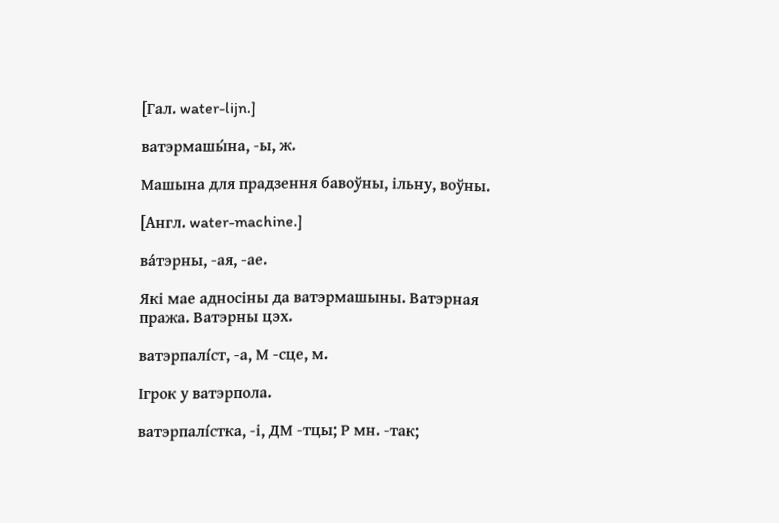[Гал. water-lijn.]

ватэрмашы́на, ‑ы, ж.

Машына для прадзення бавоўны, ільну, воўны.

[Англ. water-machine.]

ва́тэрны, ‑ая, ‑ае.

Які мае адносіны да ватэрмашыны. Ватэрная пража. Ватэрны цэх.

ватэрпалі́ст, ‑а, М ‑сце, м.

Ігрок у ватэрпола.

ватэрпалі́стка, ‑і, ДМ ‑тцы; Р мн. ‑так;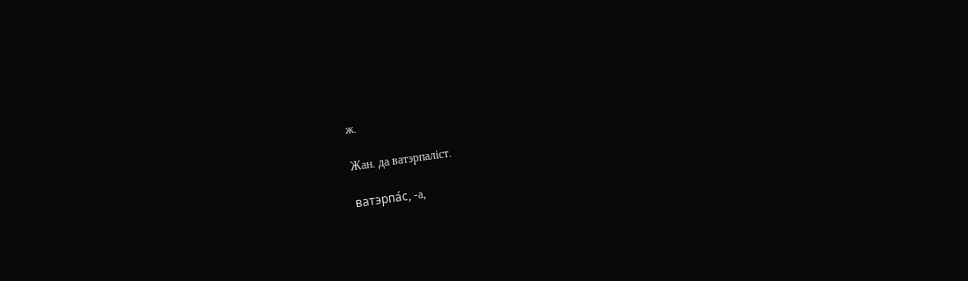ж.

Жан. да ватэрпаліст.

ватэрпа́с, ‑а,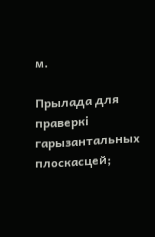м.

Прылада для праверкі гарызантальных плоскасцей;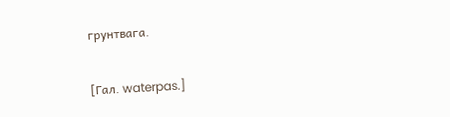грунтвага.

[Гал. waterpas.]